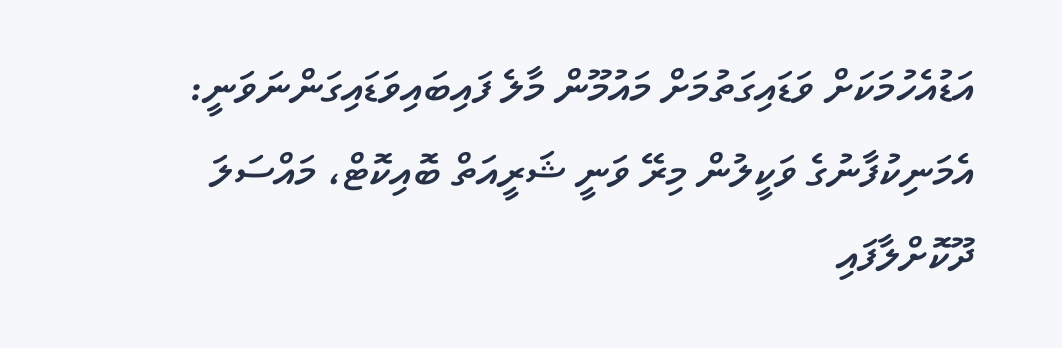އަޑުއެހުމަކަށް ވަޑައިގަތުމަށް މައުމޫން މާލެ ފައިބައިވަޑައިގަންނަވަނީ: އެމަނިކުފާނުގެ ވަކީލުން މިރޭ ވަނީ ޝަރީއަތް ބޮއިކޮޓް، މައްސަލަ ދޫކޮށްލާފައި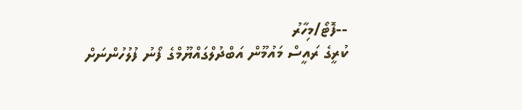--ފޮޓޯ/މިހާރު
ކުރީގެ ރައީސް މައުމޫން އަބްދުލްގައްޔޫމްގެ ފޯނު ފުލުހުންނަށް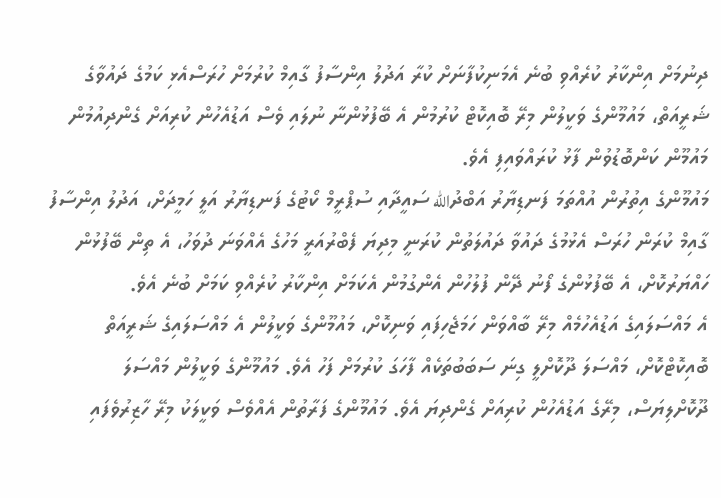ދިނުމަށް އިންކާރު ކުރެއްވި ބުނެ އެމަނިކުފާނަށް ކުރާ އަދުލު އިންސާފު ގާއިމް ކުރުމަށް ހުރަސްއެޅި ކަމުގެ ދައުވާގެ ޝަރީއަތް، މައުމޫންގެ ވަކީލުން މިރޭ ބޮއިކޮޓް ކުރުމުން އެ ބޭފުޅުންނާ ނުލައި ވެސް އަޑުއެހުން ކުރިއަށް ގެންދިއުމުން މައުމޫން ކަންބޮޑުވުން ފާޅު ކުރައްވައިފި އެވެ.
މައުމޫންގެ އިތުރުން އުއްތަމަ ފަނޑިޔާރު އަބްދުالله ސައީދާއި ސުޕްރީމް ކޯޓުގެ ފަނޑިޔާރު އަލީ ހަމީދަށް، އަދުލު އިންސާފު ގާއިމް ކުރަން ހުރަސް އެޅުމުގެ ދައުވާ ދައުލަތުން ކުރަނީ މިދިޔަ ފެބްރުއަރީ މަހުގެ އެއްވަނަ ދުވަހު، އެ ތިން ބޭފުޅުން ހައްޔަރުކޮށް، އެ ބޭފުޅުންގެ ފޯނު ދޭން ފުލުހުން އެންގުމުން އެކަމަށް އިންކާރު ކުރެއްވި ކަމަށް ބުނެ އެވެ.
އެ މައްސަލައިގެ އަޑުއެހުމެއް މިރޭ ބާއްވަން ހަމަޖެހިފައި ވަނިކޮށް، މައުމޫންގެ ވަކީލުން އެ މައްސަލައިގެ ޝަރީއަތް ބޮއިކޮޓްކޮށް، މައްސަލަ ދޫކޮށްލީ ގިނަ ސަބަބުތަކެއް ފާހަގަ ކުރުމަށް ފަހު އެވެ. މައުމޫންގެ ވަކީލުން މައްސަލަ ދޫކޮށްލިޔަސް، މިރޭގެ އަޑުއެހުން ކުރިއަށް ގެންދިޔަ އެވެ. މައުމޫންގެ ފަރާތުން އެއްވެސް ވަކީލަކު މިރޭ ހާޒިރުވެފައި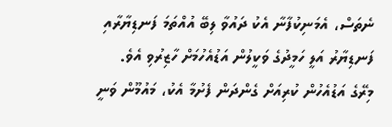ނެތަސް، އެމަނިކުފާނާ އެކު ދައުވާ ލިބޭ އުއްތަމަ ފަނޑިޔާރާއި ފަނޑިޔާރު އަލީ ހަމީދުގެ ވަކީލުން އަޑުއެހުމަށް ހާޒިރުވި އެވެ.
މިރޭގެ އަޑުއެހުން ކުރިއަށް ގެންދަން ފެށުމާ އެކު، މައުމޫން ވަނީ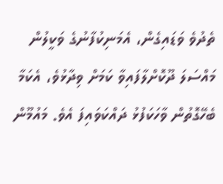ތެދުވެ ވަޑައިގެން، އެމަނިކުފާނުގެ ވަކީލުން މައްސަލަ ދޫކޮށްލާފައިވާ ކަމަށް ވިދާޅުވެ، އެކަމާ ބެހޭގޮތުން ވާހަކަފުޅު ދައްކަވައިފަ އެވެ. މައުމޫން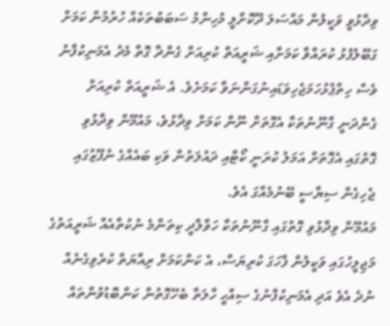ވިދާޅުވީ ވަކީލުން މައްސަލަ ދޫކޮށްލީ މުހިންމު ސަބަބުތަކެއް ހުރުމުން ކަމަށް ގަބޫލުފުޅު ކުރައްވާ ކަމަށާއި ޝަރީއަތް ކުރިއަށް ގެންދާ ގޮތާ މެދު އެމަނިކުފާނު ވެސް ހިތްޕުޅުހަމަޖެހިވަޑައިނުގަންނަވާ ކަމަށެވެ. އެ ޝަރީއަތް ކުރިއަށް ގެންދަނީ ގާނޫނުތަކާ އެގޮތަށް ނޫން ކަމަށް ވިދާޅުވެ، މައުމޫން ވިދާޅުވި ގޮތުގައި އެގޮތަށް އަމަލު ކުރަނީ ކޯޓާއި ދައުލަތުން ވަކި ބައެއްގެ ނުފޫޒުގައި ޖެހިގެން ސިޔާސީ ބޭނުމެއްގަ އެވެ.
މައުމޫން ވިދާޅުވި ގޮތުގައި ގާނޫނުތަކާ ހަވާލާދީ ކިތަންމެ ނުކުތާއެއް ޝަރީއަތުގެ މަޖިލީހުގައި ވަކީލުން ފާހަގަ ކުރިޔަސް، އެ ކަންކަމަށް ރިއާޔަތް ކުރެވިގެނެއް ނުދެ އެވެ އަދި އެމަނިކުފާނުގެ ސިއްހީ ހާލަތާ ބެހޭގޮތުން ކަންބޮޑުވުންތައް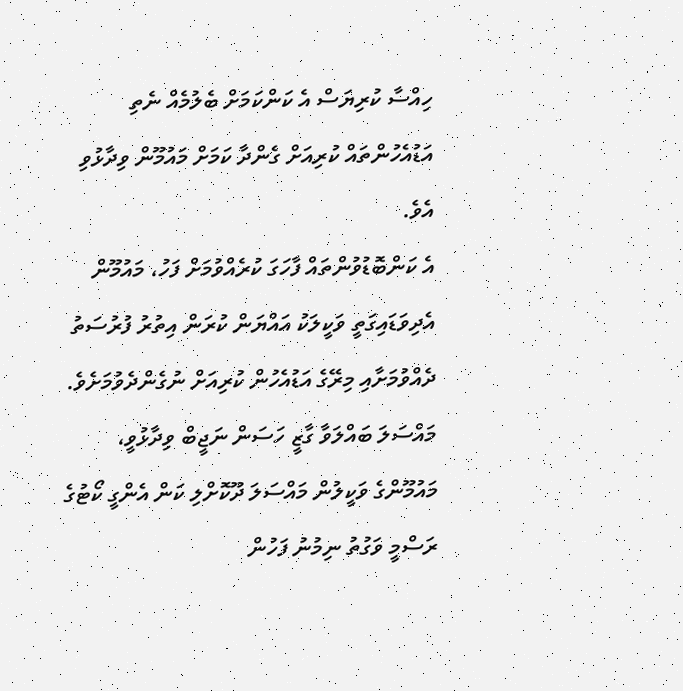ހިއްސާ ކުރިޔަސް އެ ކަންކަމަށް ބެލުމެއް ނެތި އަޑުއެހުންތައް ކުރިއަށް ގެންދާ ކަމަށް މައުމޫން ވިދާޅުވި އެވެ.
އެ ކަންބޮޑުވުންތައް ފާހަގަ ކުރެއްވުމަށް ފަހު، މައުމޫން އެދިވަޑައިގަތީ ވަކީލަކު އައްޔަން ކުރަން އިތުރު ފުރުސަތު ދެއްވުމަށާއި މިރޭގެ އަޑުއެހުން ކުރިއަށް ނުގެންދެވުމަށެވެ.
މައްސަލަ ބައްލަވާ ގާޒީ ހަސަން ނަޖީބް ވިދާޅުވީ، މައުމޫންގެ ވަކީލުން މައްސަލަ ދޫކޮށްލި ކަން އެންގީ ކޯޓުގެ ރަސްމީ ވަގުތު ނިމުނު ފަހުން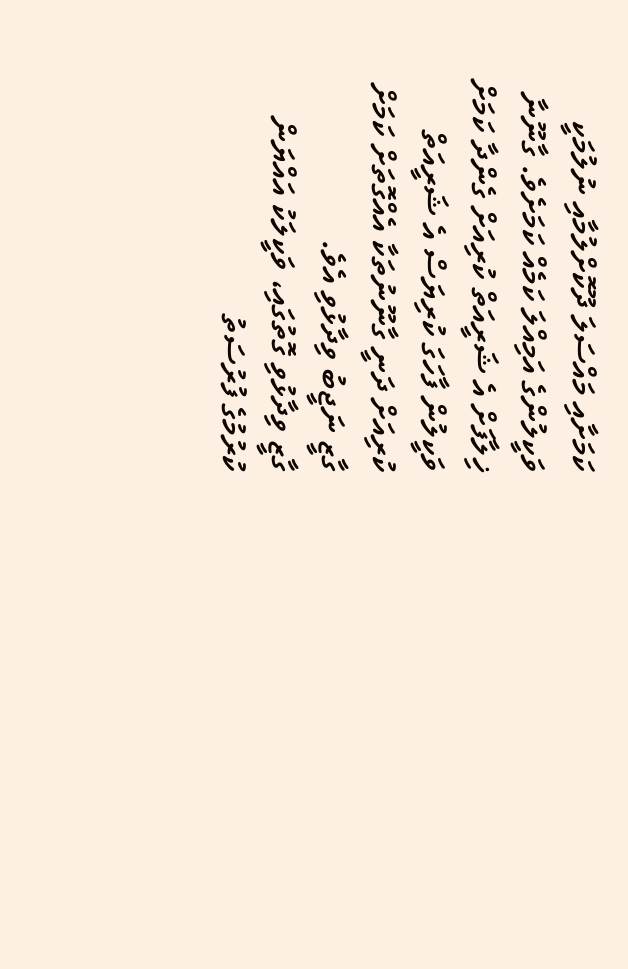ކަމަށާއި މައްސަލަ ދޫކޮށްލުމާއި ނުލުމަކީ ވަކީލުންގެ އަމިއްލަ ކަމެއް ކަމަށެވެ. ގާނޫނާ ޚިލާފަށް އެ ޝަރީއަތް ކުރިއަށް ގެންދާ ކަމަށް ވަކީލުން ފާހަގަ ކުރިޔަސް އެ ޝަރީއަތް ކުރިއަށް ދަނީ ގާނޫނުތަކާ އެއްގޮތަށް ކަމަށް ގާޒީ ނަޖީބު ވިދާޅުވި އެވެ.
ގާޒީ ވިދާޅުވި ގޮތުގައި، ވަކީލަކު އައްޔަން ކުރުމުގެ ފުރުސަތު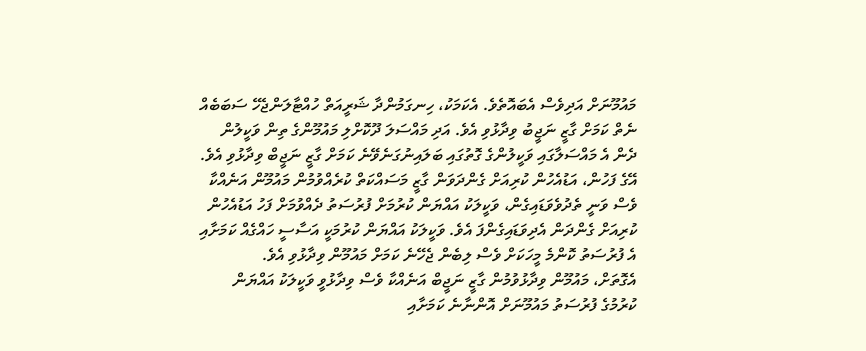މައުމޫނަށް އަދިވެސް އެބައޮތެވެ. އެކަމަކު، ހިނގަމުންދާ ޝަރީއަތް ހުއްޓާލަންޖެހޭ ސަބަބެއް ނެތް ކަމަށް ގާޒީ ނަޖީބު ވިދާޅުވި އެވެ. އަދި މައްސަލަ ދޫކޮށްލި މައުމޫންގެ ތިން ވަކީލުން ދެން އެ މައްސަލާގައި ވަކީލުންގެ ގޮތުގައި ބަލައިނުގަނެވޭނެ ކަމަށް ގާޒީ ނަޖީބް ވިދާޅުވި އެވެ.
އޭގެ ފަހުން، އަޑުއެހުން ކުރިއަށް ގެންދަވަން ގާޒީ މަސައްކަތް ކުރެއްވުމުން މައުމޫން އަނެއްކާ ވެސް ވަނީ ތެދުވެވަޑައިގެން، ވަކީލަކު އައްޔަން ކުރުމަށް ފުރުސަތު ދެއްވުމަށް ފަހު އަޑުއެހުން ކުރިއަށް ގެންދަން އެދިވަޑައިގެންފަ އެވެ. ވަކީލަކު އައްޔަން ކުރުމަކީ އަސާސީ ހައްގެއް ކަމަށާއި އެ ފުރުސަތު ކޮންމެ މީހަކަށް ވެސް ލިބެން ޖެހޭނެ ކަމަށް މައުމޫން ވިދާޅުވި އެވެ.
އެގޮތަށް، މައުމޫން ވިދާޅުވުމުން ގާޒީ ނަޖީބް އަނެއްކާ ވެސް ވިދާޅުވީ ވަކީލަކު އައްޔަން ކުރުމުގެ ފުރުސަތު މައުމޫނަށް އޮންނާނެ ކަމަށާއި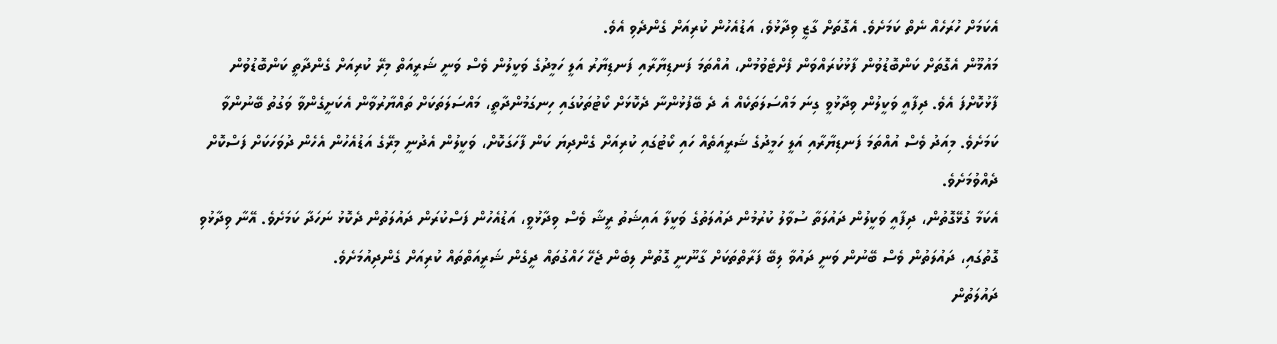އެކަމަށް ހުރަހެއް ނެތް ކަމަށެވެ. އެގޮތަށް ގާޒީ ވިދާޅުވެ، އަޑުއެހުން ކުރިއަށް ގެންދެވި އެވެ.
މައުމޫން އެގޮތަށް ކަންބޮޑުވުން ފާޅުކުރައްވަން ފެށްޓެވުމުން، އުއްތަމަ ފަނޑިޔާރާއި ފަނޑިޔާރު އަލީ ހަމީދުގެ ވަކީލުން ވެސް ވަނީ ޝަރީއަތް މިރޭ ކުރިއަށް ގެންދާތީ ކަންބޮޑުވުން ފާޅުކޮށްފަ އެވެ. ދިފާއީ ވަކީލުން ވިދާޅުވީ ގިނަ މައްސަލަތަކެއް އެ ދެ ބޭފުޅުންނާ ދެކޮޅަށް ކޯޓުތަކުގައި ހިނގަމުންދާތީ، މައްސަލަތަކަށް ތައްޔާރުވާން އެކަށީގެންވާ ވަގުތު ބޭނުންވާ ކަމަށެވެ. މިއަދު ވެސް އުއްތަމަ ފަނޑިޔާރާއި އަލީ ހަމީދުގެ ޝަރީއަތެއް ހައި ކޯޓުގައި ކުރިއަށް ގެންދިޔަ ކަން ފާހަގަކޮށް، ވަކީލުން އެދުނީ މިރޭގެ އަޑުއެހުން އެހެން ދުވަހަކަށް ފަސްކޮށް ދެއްވުމަށެވެ.
އެކަމާ ގުޅޭގޮތުން، ދިފާއީ ވަކީލުން ދައުލަތާ ސުވާލު ކުރުމުން ދައުލަތުގެ ވަކީލާ އައިޝަތު ރީޝާ ވެސް ވިދާޅުވީ، އަޑުއެހުން ފަސްކުރަން ދައުލަތުން ދެކޮޅު ނަހަދާ ކަމަށެވެ. އޭނާ ވިދާޅުވި ގޮތުގައި، ދައުލަތުން ވެސް ބޭނުން ވަނީ ދައުވާ ލިބޭ ފަރާތްތަކަށް ގާނޫނީ ގޮތުން ލިބެން ޖެހޭ ހައްގުތައް ދީގެން ޝަރީއަތްތައް ކުރިއަށް ގެންދިއުމަށެވެ.
ދައުލަތުން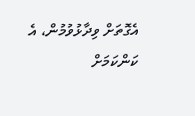އެގޮތަށް ވިދާޅުވުމުން، އެ ކަންކަމަށް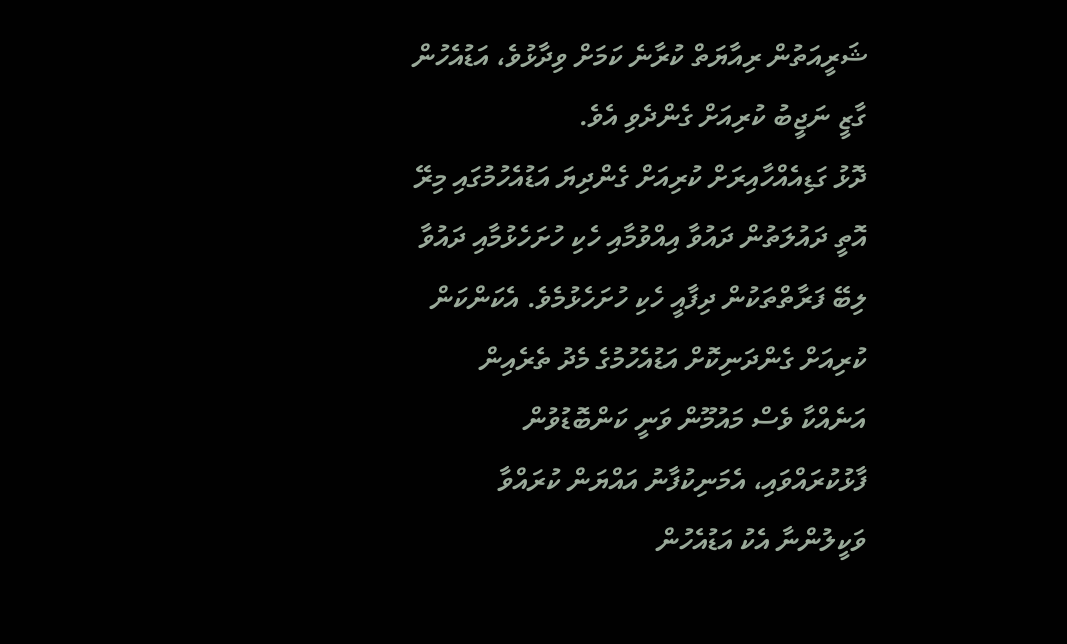ޝަރީއަތުން ރިއާޔަތް ކުރާނެ ކަމަށް ވިދާޅުވެ، އަޑުއެހުން ގާޒީ ނަޖީބު ކުރިއަށް ގެންދެވި އެވެ.
ދޮޅު ގަޑިއެއްހާއިރަށް ކުރިއަށް ގެންދިޔަ އަޑުއެހުމުގައި މިރޭ އޮތީ ދައުލަތުން ދައުވާ އިއްވުމާއި ހެކި ހުށަހެޅުމާއި ދައުވާ ލިބޭ ފަރާތްތަކުން ދިފާއީ ހެކި ހުށަހެޅުމެވެ. އެކަންކަން ކުރިއަށް ގެންދަނިކޮށް އަޑުއެހުމުގެ މެދު ތެރެއިން އަނެއްކާ ވެސް މައުމޫން ވަނީ ކަންބޮޑުވުން ފާޅުކުރައްވައި، އެމަނިކުފާނު އައްޔަން ކުރައްވާ ވަކީލުންނާ އެކު އަޑުއެހުން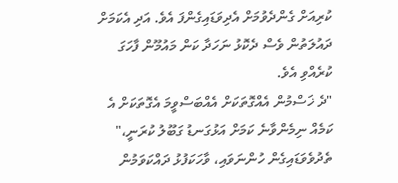ކުރިއަށް ގެންދެވުމަށް އެދިވަޑައިގެންފަ އެވެ. އަދި އެކަމަށް ދައުލަތުން ވެސް ދެކޮޅު ނަހަދާ ކަން މައުމޫން ފާހަގަ ކުރެއްވި އެވެ.
"ދެ ޚަސްމުން އެއްގޮތަކަށް އެއްބަސްވީމަ އެގޮތަކަށް އެ ކަމެއް ނިމެންވާނެ ކަމަށް އަޅުގަނޑު ގަބޫލު ކުރަނީ،" ތެދުވެވަޑައިގެން ހުންނަވައި، ވާހަކަފުޅު ދައްކަވަމުން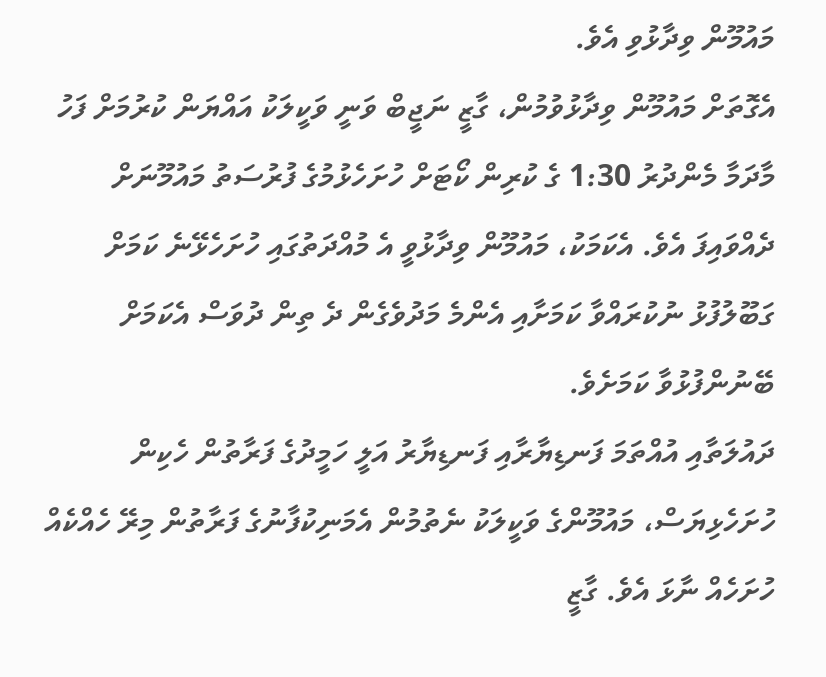މައުމޫން ވިދާޅުވި އެވެ.
އެގޮތަށް މައުމޫން ވިދާޅުވުމުން، ގާޒީ ނަޖީބް ވަނީ ވަކީލަކު އައްޔަން ކުރުމަށް ފަހު މާދަމާ މެންދުރު 1:30 ގެ ކުރިން ކޯޓަށް ހުށަހެޅުމުގެ ފުރުސަތު މައުމޫނަށް ދެއްވައިފަ އެވެ. އެކަމަކު، މައުމޫން ވިދާޅުވީ އެ މުއްދަތުގައި ހުށަހެޅޭނެ ކަމަށް ގަބޫލުފުޅު ނުކުރައްވާ ކަމަށާއި އެންމެ މަދުވެގެން ދެ ތިން ދުވަސް އެކަމަށް ބޭނުންފުޅުވާ ކަމަށެވެ.
ދައުލަތާއި އުއްތަމަ ފަނޑިޔާރާއި ފަނޑިޔާރު އަލީ ހަމީދުގެ ފަރާތުން ހެކިން ހުށަހެޅިޔަސް، މައުމޫންގެ ވަކީލަކު ނެތުމުން އެމަނިކުފާނުގެ ފަރާތުން މިރޭ ހެއްކެއް ހުށަހެއް ނާޅަ އެވެ. ގާޒީ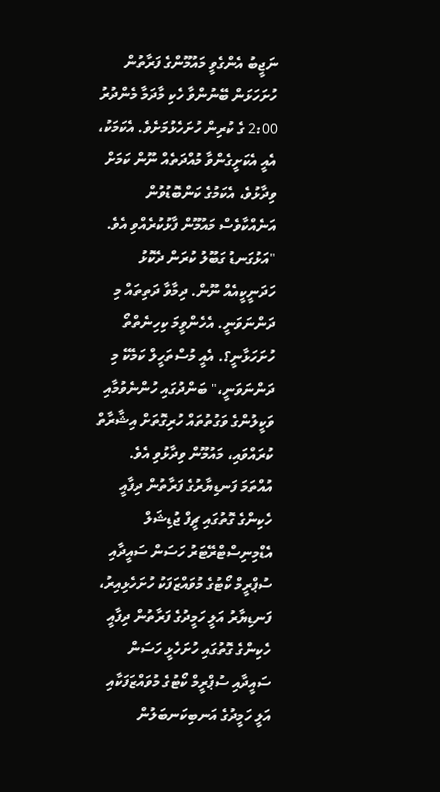ނަޖީބު އެންގެވީ މައުމޫންގެ ފަރާތުން ހުށަހަޅަން ބޭނުންވާ ހެކި މާދަމާ މެންދުރު 2:00 ގެ ކުރިން ހުށަހެޅުމަށެވެ. އެކަމަކު، އެއީ އެކަށީގެންވާ މުއްދަތެއް ނޫން ކަމަށް ވިދާޅުވެ، އެކަމުގެ ކަންބޮޑުވުން އަނެއްކާވެސް މައުމޫން ފާޅުކުރެއްވި އެވެ.
"އަޅުގަނޑު ގަބޫލު ކުރަން ދެކޮޅު ހަދަނީކީއެއް ނޫން. ދިމާވާ ދަތިތައް މި ދަންނަވަނީ. އެހެންވީމަ ކިހިނެތްތޯ ހުށަހަޅާނީ؟. އެއީ މުސްތަހީލް ކަމެކޭ މި ދަންނަވަނީ،" ބަންދުގައި ހުންނެވުމާއި ވަކީލުންގެ ވަގުތުތައް ހުރިގޮތަށް އިޝާރާތް ކުރައްވައި، މައުމޫން ވިދާޅުވި އެވެ.
އުއްތަމަ ފަނޑިޔާރުގެ ފަރާތުން ދިފާއީ ހެކިންގެ ގޮތުގައި ޗީފް ޖުޑިޝަލް އެޑްމިނިސްޓްރޭޓަރު ހަސަން ސައީދާއި ސުޕްރީމް ކޯޓުގެ މުވައްޒަފަކު ހުށަހެޅިއިރު، ފަނޑިޔާރު އަލީ ހަމީދުގެ ފަރާތުން ދިފާއީ ހެކިންގެ ގޮތުގައި ހުށަހެޅީ ހަސަން ސައީދާއި ސުޕްރީމް ކޯޓުގެ މުވައްޒަފަކާއި އަލީ ހަމީދުގެ އަނބިކަނބަލުން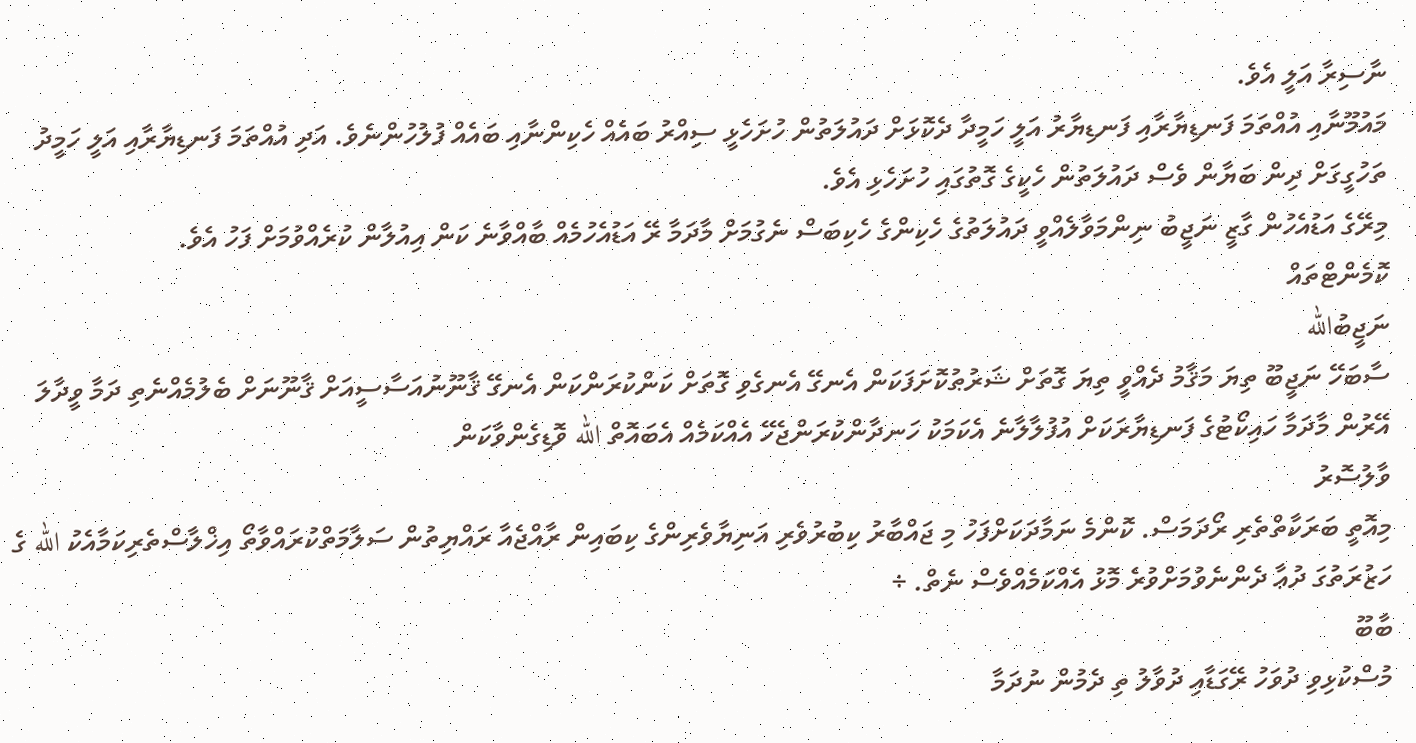ނާސިރާ އަލީ އެވެ.
މައުމޫނާއި އުއްތަމަ ފަނޑިޔާރާއި ފަނޑިޔާރު އަލީ ހަމީދާ ދެކޮޅަށް ދައުލަތުން ހުށަހެޅީ ސިއްރު ބައެއް ހެކިންނާއި ބައެއް ފުލުހުންނެވެ. އަދި އުއްތަމަ ފަނޑިޔާރާއި އަލީ ހަމީދު ތަހުގީގަށް ދިން ބަޔާން ވެސް ދައުލަތުން ހެކީގެ ގޮތުގައި ހުށަހެޅި އެވެ.
މިރޭގެ އަޑުއެހުން ގާޒީ ނަޖީބު ނިންމަވާލެއްވީ ދައުލަތުގެ ހެކިންގެ ހެކިބަސް ނެގުމަށް މާދަމާ ރޭ އަޑުއެހުމެއް ބާއްވާނެ ކަން އިއުލާން ކުރެއްވުމަށް ފަހު އެވެ.
ކޮމެންޓްތައް
ނަޖީބުالله
ސާބަހޭ ނަޖީބޫ ތިޔަ މަޤާމު ދެއްވީ ތިޔަ ގޮތަށް ޝަރުޠުކޮށަފަކަން އެނގޭ އެނގެވި ގޮތަށް ކަންކުރަންކަން އެނގޭ ޤާނޫނުއަސާސީއަށް ޤާނޫނަށް ބެލުމެއްނެތި ދަމާ ވީދާލަ އޭރުން މާދަމާ ހައިކޯޓުގެ ފަނޑިޔާރަކަށް އުފުލާލާނެ އެކަމަކު ހަނދާންކުރަންޖެހޭ އެއްކަމެއް އެބައޮތް الله ވޮޑިގެންވާކަން
ވާލުސޮރު
މިއޮތީ ބަރަކާތްތެރި ރޯދަމަސް. ކޮންމެ ނަމާދަކަށްފަހު މި ޖައްބާރު ކިބުރުވެރި އަނިޔާވެރިންގެ ކިބައިން ރާއްޖެއާ ރައްޔިތުން ސަލާމަތްކުރައްވާތޯ އިޚްލާސްތެރިކަމާއެކު الله ގެ ހަޒުރަތުގަ ދުޢާ ދެންނެވުމަށްވުރެ މޮޅު އެއްކަމެއްވެސް ނެތް. ÷
ބާބޫ
މުސްކުޅިވި ދުވަހު ރޭގަޑާއި ދުވާލު ތި ދެމުން ނުދަމާ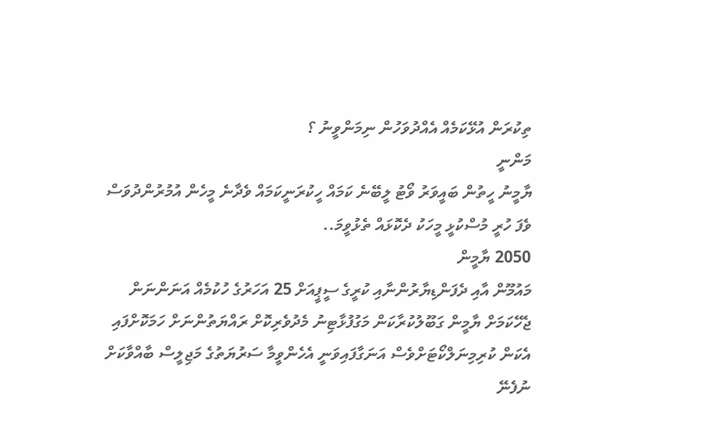ތިކުރަން އުޅޭކަމެއް އެއްދުވަހުން ނިމަންވީނު ؟
މަންނީ
ޔާމީނު ހީތުން ބައީވަރު ވޯޓު ލީބޭނެ ކަމައް ހީކުރަނީކަމައް ވެދާނެ މީހެން އުމުރުންދުވަސް ވެފަ ހުރީ މުސްކުޅީ މީހަކު ދެކޮޅައް ތެޅުވީމަ..
2050 ޔާމީން
މައުމޫން އާއި ދެފަންޑިޔާރުންނާއި ކުރީގެ ސީޕީއަށް 25 އަހަރުގެ ހުކުމެއް އަނަންނަން ޖެހޭކަމަށް ޔާމީން ގަބޫލުކުރާކަން މަގުފުޅާޓިނު މެދުވެރިކޮށް ރައްޔަތުންނަށް ހަމަކޮށްފައި އެކަން ކުރިމިނަލްކޯޓަށްވެސް އަނަގާފައިވަނީ އެހެންވީމާ ސަރުޔަތުގެ މަޖިލީސް ބާއްވާކަށް ނުފެނޭ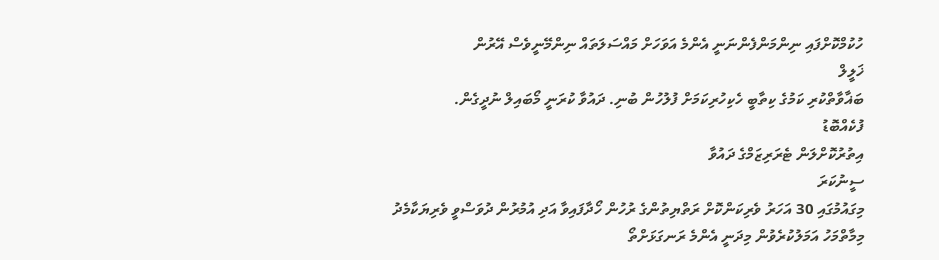ހުކުމްކޮށްފައި ނިންމަންފެންނަނީ އެންމެ އަވަހަށް މައްސަލަތައް ނިންމޭނީވެސް އޭރުން
ޚަލީލް
ބަޣާވާތްކުރި ކަމުގެ ކިތާބީ ހެކިހުރިކަމަށް ފުލުހުން ބުނި. ދައުވާ ކުރަނީ މޯބައިލް ނުދީގެން.
ފުކެއްބޮޑު
އިތުރުކޮށްލަން ޓެރަރިޒަމްގެ ދައުވާ
ސީނުކަރަ
މިގައުމުގައި 30 އަހަރު ވެރިކަންކޮށް ރަތްޔިތުންގެ ރުހުން ހޯދާފައިވާ އަދި އުމުރުން ދުވަސްވީ ވެރިޔަކާމެދު މިމާތްމަހު އަމަލުކުރެވުން މިދަނީ އެންމެ ރަނގަޅަށްތޯ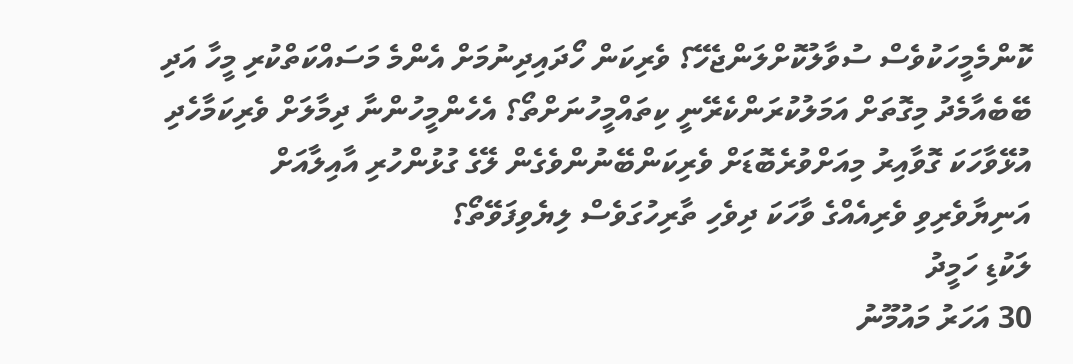ކޮންމެމީހަކުވެސް ސުވާލުކޮށްލަންޖެހޭ؟ ވެރިކަން ހޯދައިދިނުމަށް އެންމެ މަސައްކަތްކުރި މީހާ އަދި ބޭބެއާމެދު މިގޮތަށް އަމަލުކުރަންކެރޭނީ ކިތައްމީހުނަށްތޯ؟ އެހެންމީހުންނާ ދިމާލަށް ވެރިކަމާހެދި އުޅޭވާހަކަ ގޮވާއިރު މިއަށްވުރެބޮޑަށް ވެރިކަންބޭނުންވެގެން ލޭގެ ގުޅުންހުރި އާއިލާއަށް އަނިޔާވެރިވި ވެރިއެއްގެ ވާހަކަ ދިވެހި ތާރިހުގަވެސް ލިޔެވިފަވޭތޯ؟
ލަކުޑި ހަމީދު
30 އަހަރު މައުމޫނު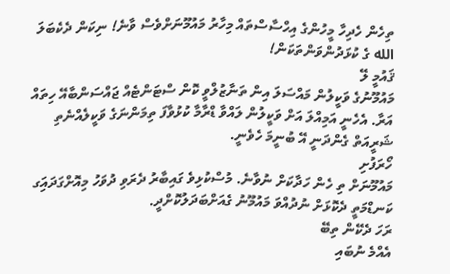ތިހެން ހެދިހާ މީހުންގެ އިހްސާސްތައް މިހާރު މައުމޫނަށްވެސް ވާނެ! ނިކަން ދެކެބަލަ الله ގެ ކުޅަދުންވަންތަކަން!
ޤައުމީ ލޭ
މައުމޫނުގެ ވަކީލުން މައްސަލަ އިން ތަނާޒުލްވީ ކޮން ސްޓަންޓެއް ޖައްސަންބާއޭ ހިތައް އަރާ. އެހެނީ އަމިއްލަ އަށް ވަކީލުން ލައްވާ ޑްރާމާ ކުޅުވާފަ ތިމަންނަގެ ވަކީލެއްނެތި ޝަރީއަތް ގެންދަނީ އޭ ބުނީމަ ހެވެނީ.
ހޯރަފުށި
މައުމޫނަށް ތި ހެން ހަދާކަށް ނުވާނެ. މުސްކުޅިވެ ގައިބާރު ދެރަވި ދުވަހު މިއޮށްގަދައިަގ ކަނޑްމަތީ ދެކޮޅަށް ނުދުއްވަ މައުމޫނު ގެއަށްބަދަލުކޮށްދީ.
ރަހަ ދެކޭން ތިބޭ
އެއްމެ ނުބައި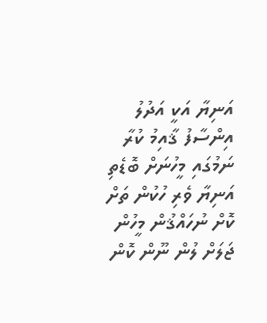އަނިޔާ އަކީ އަދުލު އިންސާފު ޤާއިމު ކުރާ ނަމުގައި މީހުނަށް ބޮޑެތި އަނިޔާ ވެރި ހުކުން ތަށް ކޮށް ނުހައްޤުން މީހުން ޖަލަށް ލުން ނޫން ކޮން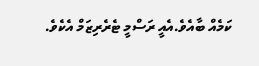ކަމެއް ބާއެވެ.އެއީ ރަސްމީ ޓެރެރިޒަމް އެކެވެ.